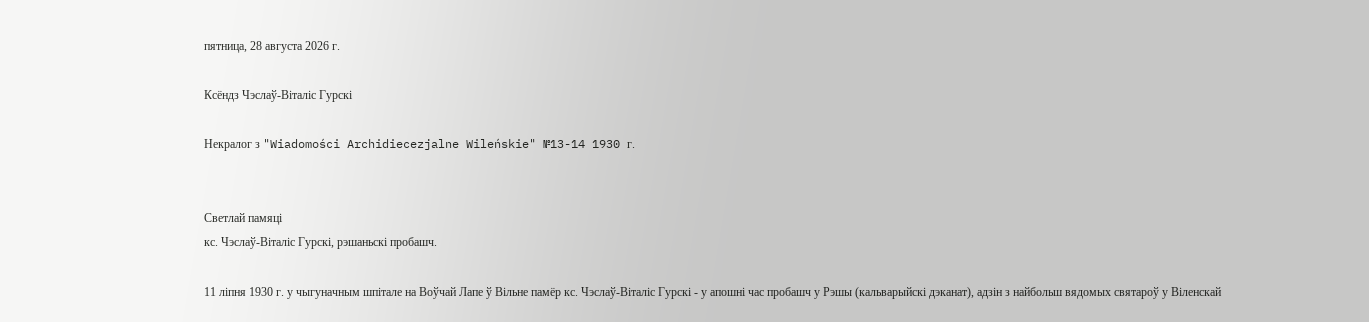пятница, 28 августа 2026 г.

Ксёндз Чэслаў-Віталіс Гурскі

Некралог з "Wiadomości Archidiecezjalne Wileńskie" №13-14 1930 г.


Светлай памяці
кс. Чэслаў-Віталіс Гурскі, рэшаньскі пробашч.

11 ліпня 1930 г. у чыгуначным шпітале на Воўчай Лапе ў Вільне памёр кс. Чэслаў-Віталіс Гурскі - у апошні час пробашч у Рэшы (кальварыйскі дэканат), адзін з найбольш вядомых святароў у Віленскай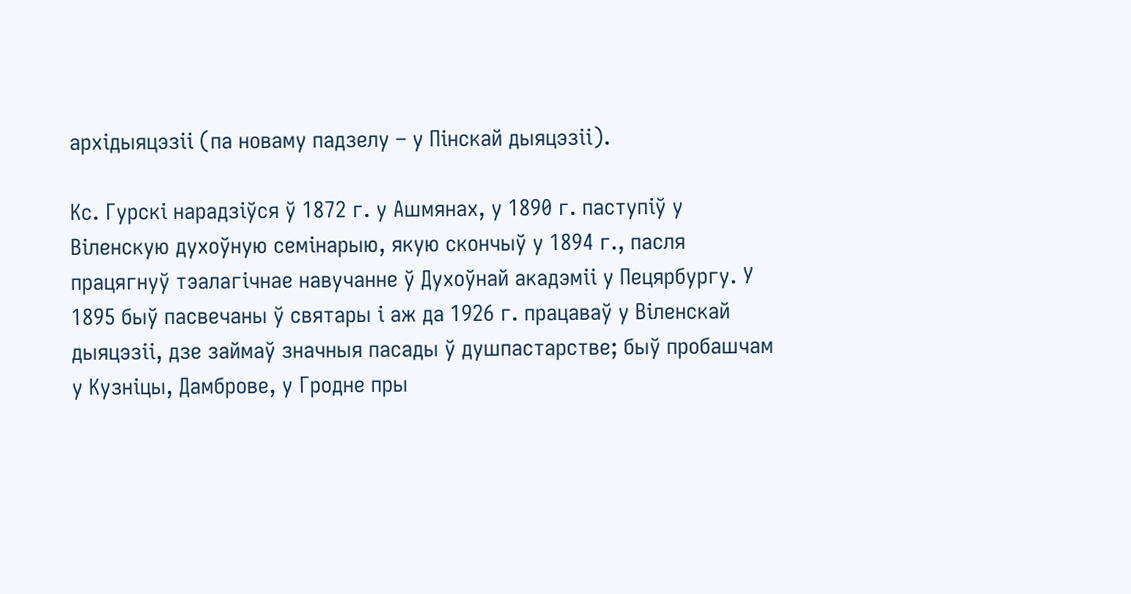архідыяцэзіі (па новаму падзелу – у Пінскай дыяцэзіі).

Кс. Гурскі нарадзіўся ў 1872 г. у Ашмянах, у 1890 г. паступіў у Віленскую духоўную семінарыю, якую скончыў у 1894 г., пасля працягнуў тэалагічнае навучанне ў Духоўнай акадэміі у Пецярбургу. У 1895 быў пасвечаны ў святары і аж да 1926 г. працаваў у Віленскай дыяцэзіі, дзе займаў значныя пасады ў душпастарстве; быў пробашчам у Кузніцы, Дамброве, у Гродне пры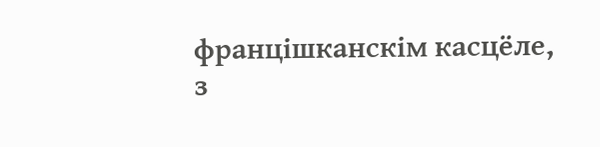францішканскім касцёле, з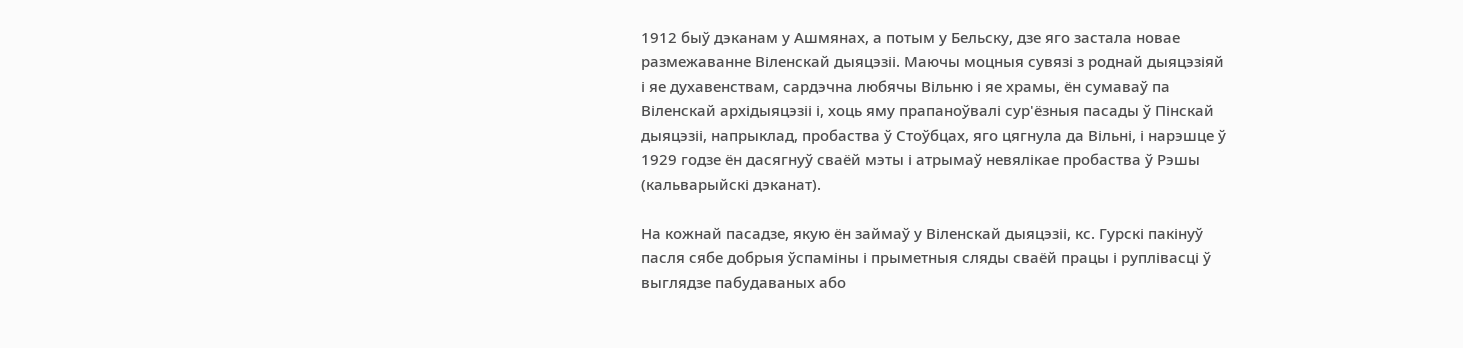1912 быў дэканам у Ашмянах, а потым у Бельску, дзе яго застала новае размежаванне Віленскай дыяцэзіі. Маючы моцныя сувязі з роднай дыяцэзіяй і яе духавенствам, сардэчна любячы Вільню і яе храмы, ён сумаваў па Віленскай архідыяцэзіі і, хоць яму прапаноўвалі сур'ёзныя пасады ў Пінскай дыяцэзіі, напрыклад, пробаства ў Стоўбцах, яго цягнула да Вільні, і нарэшце ў 1929 годзе ён дасягнуў сваёй мэты і атрымаў невялікае пробаства ў Рэшы (кальварыйскі дэканат).

На кожнай пасадзе, якую ён займаў у Віленскай дыяцэзіі, кс. Гурскі пакінуў пасля сябе добрыя ўспаміны і прыметныя сляды сваёй працы і руплівасці ў выглядзе пабудаваных або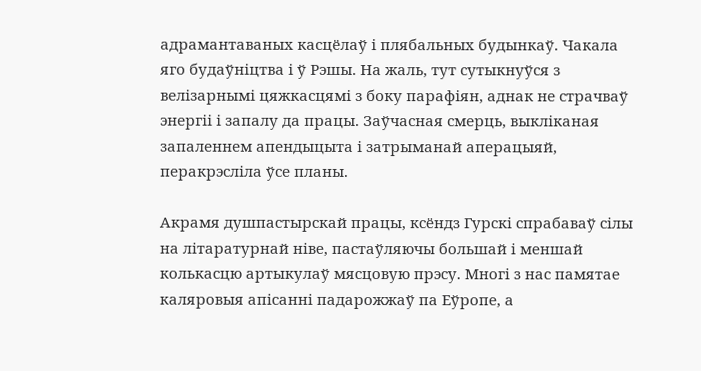адрамантаваных касцёлаў і плябальных будынкаў. Чакала яго будаўніцтва і ў Рэшы. На жаль, тут сутыкнуўся з велізарнымі цяжкасцямі з боку парафіян, аднак не страчваў энергіі і запалу да працы. Заўчасная смерць, выкліканая запаленнем апендыцыта і затрыманай аперацыяй, перакрэсліла ўсе планы.

Акрамя душпастырскай працы, ксёндз Гурскі спрабаваў сілы на літаратурнай ніве, пастаўляючы большай і меншай колькасцю артыкулаў мясцовую прэсу. Многі з нас памятае каляровыя апісанні падарожжаў па Еўропе, а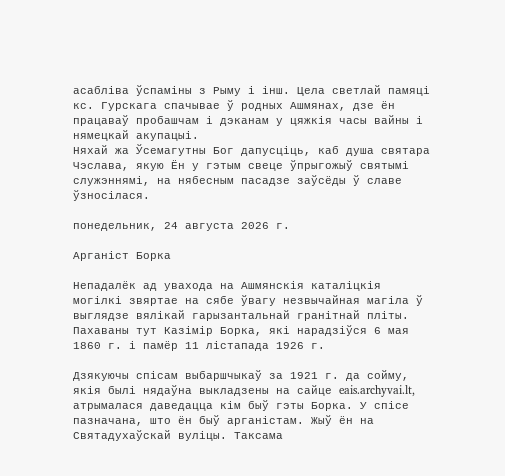асабліва ўспаміны з Рыму і інш. Цела светлай памяці кс. Гурскага спачывае ў родных Ашмянах, дзе ён працаваў пробашчам і дэканам у цяжкія часы вайны і нямецкай акупацыі.
Няхай жа Ўсемагутны Бог дапусціць, каб душа святара Чэслава, якую Ён у гэтым свеце ўпрыгожыў святымі служэннямі, на нябесным пасадзе заўсёды ў славе ўзносілася.

понедельник, 24 августа 2026 г.

Арганіст Борка

Непадалёк ад увахода на Ашмянскія каталіцкія могілкі звяртае на сябе ўвагу незвычайная магіла ў выглядзе вялікай гарызантальнай гранітнай пліты. Пахаваны тут Казімір Борка, які нарадзіўся 6 мая 1860 г. і памёр 11 лістапада 1926 г.

Дзякуючы спісам выбаршчыкаў за 1921 г. да сойму, якія былі нядаўна выкладзены на сайце eais.archyvai.lt, атрымалася даведацца кім быў гэты Борка. У спісе пазначана, што ён быў арганістам. Жыў ён на Святадухаўскай вуліцы. Таксама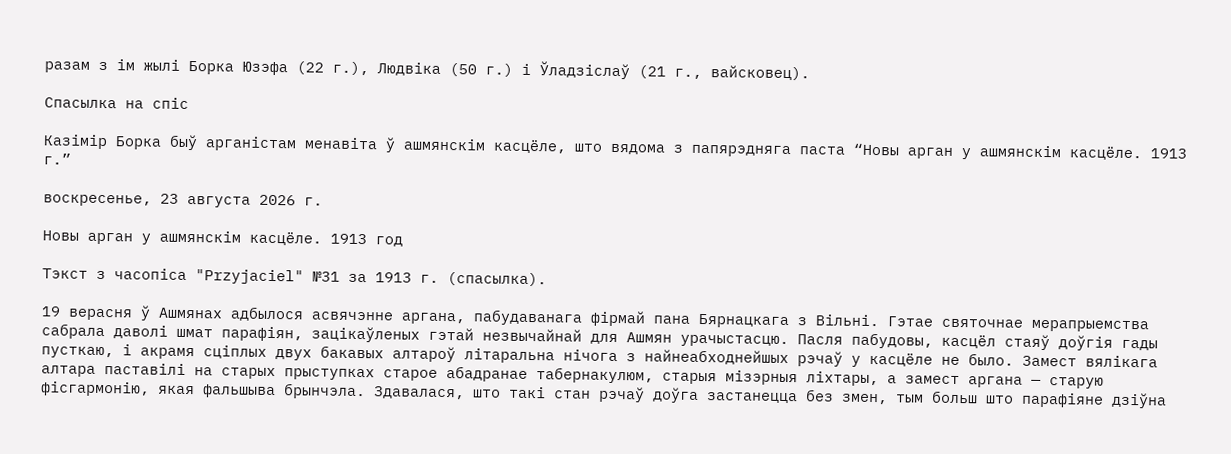разам з ім жылі Борка Юзэфа (22 г.), Людвіка (50 г.) і Ўладзіслаў (21 г., вайсковец).

Спасылка на спіс

Казімір Борка быў арганістам менавіта ў ашмянскім касцёле, што вядома з папярэдняга паста “Новы арган у ашмянскім касцёле. 1913 г.”

воскресенье, 23 августа 2026 г.

Новы арган у ашмянскім касцёле. 1913 год

Тэкст з часопіса "Przyjaciel" №31 за 1913 г. (спасылка).

19 верасня ў Ашмянах адбылося асвячэнне аргана, пабудаванага фірмай пана Бярнацкага з Вільні. Гэтае святочнае мерапрыемства сабрала даволі шмат парафіян, зацікаўленых гэтай незвычайнай для Ашмян урачыстасцю. Пасля пабудовы, касцёл стаяў доўгія гады пусткаю, і акрамя сціплых двух бакавых алтароў літаральна нічога з найнеабходнейшых рэчаў у касцёле не было. Замест вялікага алтара паставілі на старых прыступках старое абадранае табернакулюм, старыя мізэрныя ліхтары, а замест аргана — старую фісгармонію, якая фальшыва брынчэла. Здавалася, што такі стан рэчаў доўга застанецца без змен, тым больш што парафіяне дзіўна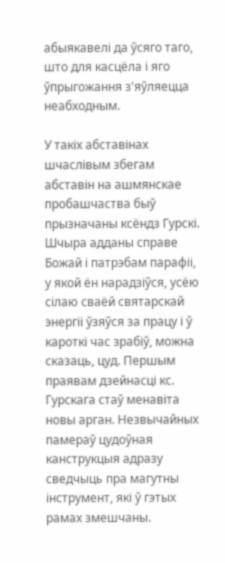абыякавелі да ўсяго таго, што для касцёла і яго ўпрыгожання з'яўляецца неабходным.

У такіх абставінах шчаслівым збегам абставін на ашмянскае пробашчаства быў прызначаны ксёндз Гурскі. Шчыра адданы справе Божай і патрэбам парафіі, у якой ён нарадзіўся, усёю сілаю сваёй святарскай энергіі ўзяўся за працу і ў кароткі час зрабіў, можна сказаць, цуд. Першым праявам дзейнасці кс. Гурскага стаў менавіта новы арган. Незвычайных памераў цудоўная канструкцыя адразу сведчыць пра магутны інструмент, які ў гэтых рамах змешчаны.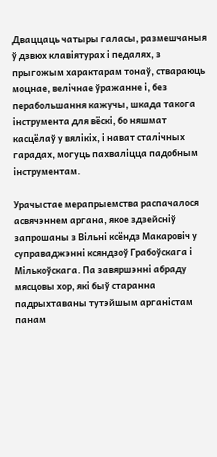Дваццаць чатыры галасы, размешчаныя ў дзвюх клавіятурах і педалях, з прыгожым характарам тонаў, ствараюць моцнае, велічнае ўражанне і, без перабольшання кажучы, шкада такога інструмента для вёскі, бо няшмат касцёлаў у вялікіх, і нават сталічных гарадах, могуць пахваліцца падобным інструментам.

Урачыстае мерапрыемства распачалося асвячэннем аргана, якое здзейсніў запрошаны з Вільні ксёндз Макаровіч у суправаджэнні ксяндзоў Грабоўскага і Мількоўскага. Па завяршэнні абраду мясцовы хор, які быў старанна падрыхтаваны тутэйшым арганістам панам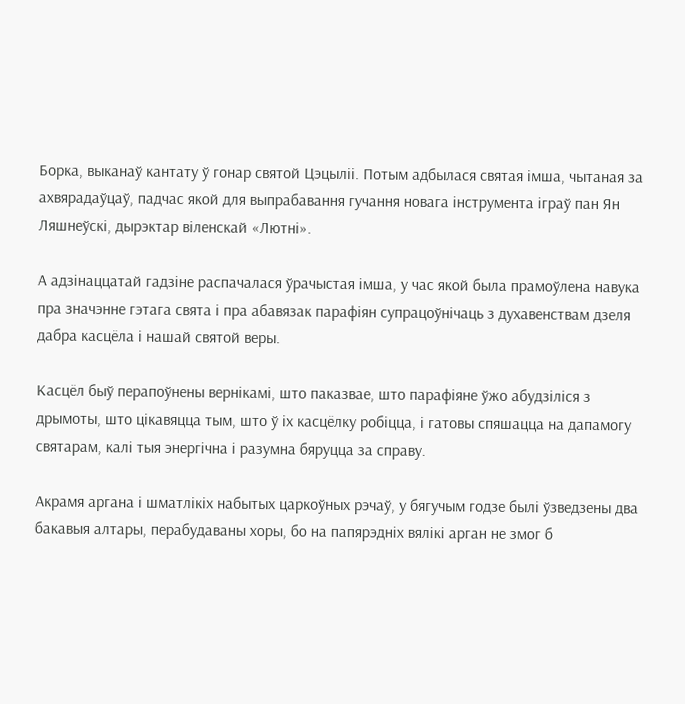Борка, выканаў кантату ў гонар святой Цэцыліі. Потым адбылася святая імша, чытаная за ахвярадаўцаў, падчас якой для выпрабавання гучання новага інструмента іграў пан Ян Ляшнеўскі, дырэктар віленскай «Лютні».

А адзінаццатай гадзіне распачалася ўрачыстая імша, у час якой была прамоўлена навука пра значэнне гэтага свята і пра абавязак парафіян супрацоўнічаць з духавенствам дзеля дабра касцёла і нашай святой веры.

Касцёл быў перапоўнены вернікамі, што паказвае, што парафіяне ўжо абудзіліся з дрымоты, што цікавяцца тым, што ў іх касцёлку робіцца, і гатовы спяшацца на дапамогу святарам, калі тыя энергічна і разумна бяруцца за справу.

Акрамя аргана і шматлікіх набытых царкоўных рэчаў, у бягучым годзе былі ўзведзены два бакавыя алтары, перабудаваны хоры, бо на папярэдніх вялікі арган не змог б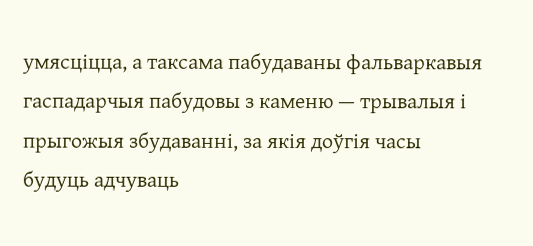умясціцца, а таксама пабудаваны фальваркавыя гаспадарчыя пабудовы з каменю — трывалыя і прыгожыя збудаванні, за якія доўгія часы будуць адчуваць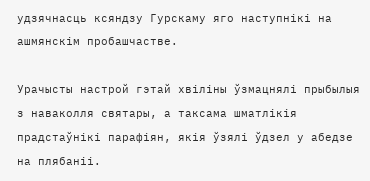удзячнасць ксяндзу Гурскаму яго наступнікі на ашмянскім пробашчастве.

Урачысты настрой гэтай хвіліны ўзмацнялі прыбылыя з наваколля святары, а таксама шматлікія прадстаўнікі парафіян, якія ўзялі ўдзел у абедзе на плябаніі.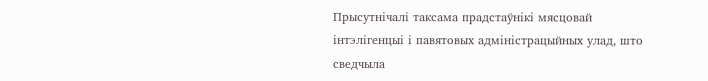Прысутнічалі таксама прадстаўнікі мясцовай інтэлігенцыі і павятовых адміністрацыйных улад, што сведчыла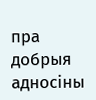пра добрыя адносіны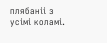плябаніі з усімі коламі.